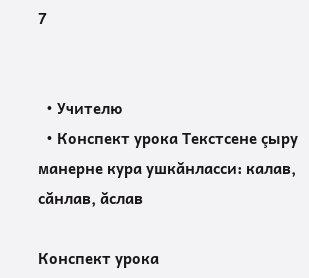7


  • Учителю
  • Конспект урока Текстсене çыру манерне кура ушкăнласси: калав, сăнлав, ăслав

Конспект урока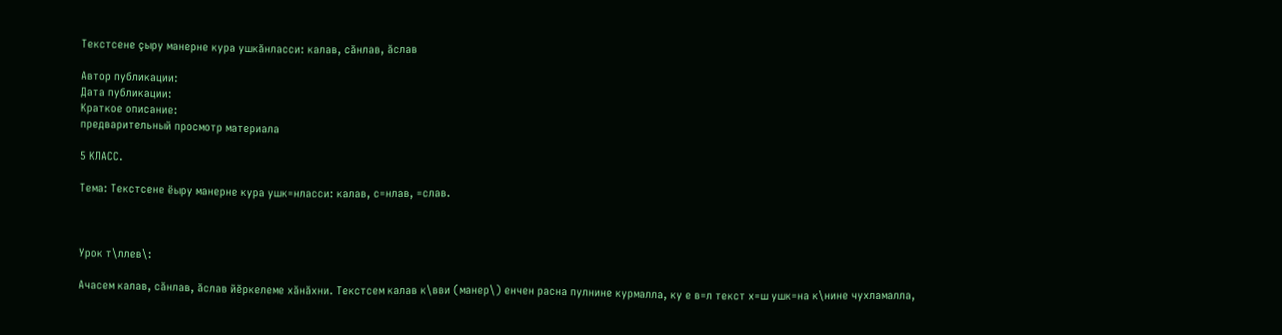Текстсене çыру манерне кура ушкăнласси: калав, сăнлав, ăслав

Автор публикации:
Дата публикации:
Краткое описание:
предварительный просмотр материала

5 КЛАСС.

Тема: Текстсене ёыру манерне кура ушк=нласси: калав, с=нлав, =слав.



Урок т\ллев\:

Ачасем калав, сăнлав, ăслав йĕркелеме хăнăхни. Текстсем калав к\вви (манер\) енчен расна пулнине курмалла, ку е в=л текст х=ш ушк=на к\нине чухламалла,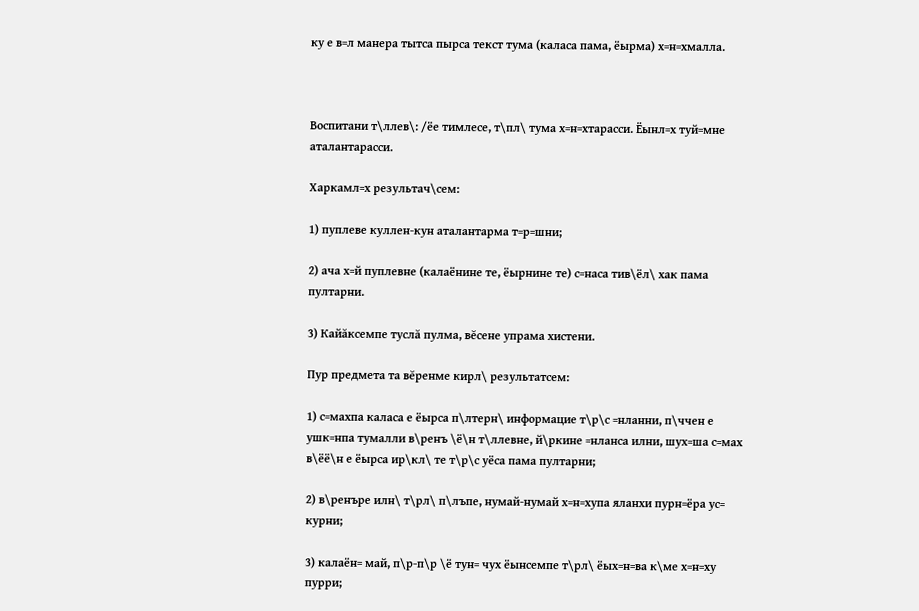ку е в=л манера тытса пырса текст тума (каласа пама, ёырма) х=н=хмалла.



Воспитани т\ллев\: /ёе тимлесе, т\пл\ тума х=н=хтарасси. Ёынл=х туй=мне аталантарасси.

Харкамл=х результач\сем:

1) пуплеве куллен-кун аталантарма т=р=шни;

2) ача х=й пуплевне (калаёнине те, ёырнине те) с=наса тив\ёл\ хак пама пултарни.

3) Кайăксемпе туслă пулма, вĕсене упрама хистени.

Пур предмета та вĕренме кирл\ результатсем:

1) с=махпа каласа е ёырса п\лтерн\ информацие т\р\с =нланни, п\ччен е ушк=нпа тумалли в\ренъ \ё\н т\ллевне, й\ркине =нланса илни, шух=ша с=мах в\ёё\н е ёырса ир\кл\ те т\р\с уёса пама пултарни;

2) в\ренъре илн\ т\рл\ п\лъпе, нумай-нумай х=н=хупа яланхи пурн=ёра ус= курни;

3) калаён= май, п\р-п\р \ё тун= чух ёынсемпе т\рл\ ёых=н=ва к\ме х=н=ху пурри;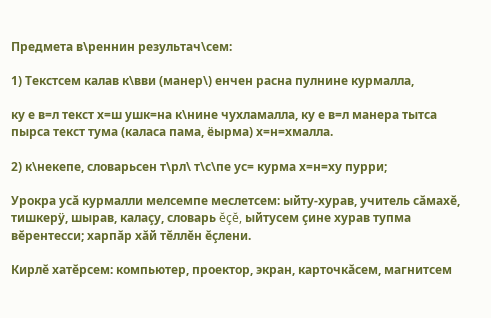Предмета в\реннин результач\сем:

1) Текстсем калав к\вви (манер\) енчен расна пулнине курмалла,

ку е в=л текст х=ш ушк=на к\нине чухламалла, ку е в=л манера тытса пырса текст тума (каласа пама, ёырма) х=н=хмалла.

2) к\некепе, словарьсен т\рл\ т\с\пе ус= курма х=н=ху пурри;

Урокра усă курмалли мелсемпе меслетсем: ыйту-хурав, учитель сăмахĕ, тишкерÿ, шырав, калаçу, словарь ĕçĕ, ыйтусем çине хурав тупма вĕрентесси; харпăр хăй тĕллĕн ĕçлени.

Кирлĕ хатĕрсем: компьютер, проектор, экран, карточкăсем, магнитсем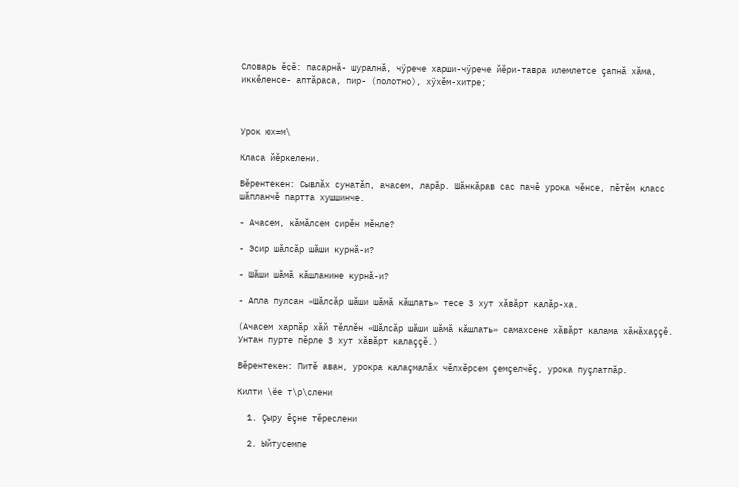Словарь ĕҫĕ: пасарнă- шуралнă, чÿрече харши-чÿрече йĕри-тавра илемлетсе çапнă хăма, иккĕленсе- аптăраса, пир- (полотно), хÿхĕм-хитре;



Урок юх=м\

Класа йĕркелени.

Вĕрентекен: Сывлăх сунатăп, ачасем, ларăр. Шăнкăрав сас пачĕ урока чĕнсе, пĕтĕм класс шăпланчĕ партта хушшинче.

- Ачасем, кăмăлсем сирĕн мĕнле?

- Эсир шăлсăр шăши курнă-и?

- Шăши шăмă кăшланине курнă-и?

- Апла пулсан «Шăлсăр шăши шăмă кăшлать» тесе 3 хут хăвăрт калăр-ха.

(Ачасем харпăр хăй тĕллĕн «Шăлсăр шăши шăмă кăшлать» самахсене хăвăрт калама хăнăхаççĕ. Унтан пурте пĕрле 3 хут хăвăрт калаççĕ.)

Вĕрентекен: Питĕ аван, урокра калаçмалăх чĕлхĕрсем çемçелчĕç, урока пуçлатпăр.

Килти \ёе т\р\слени

  1. Çыру ĕçне тĕреслени

  2. Ыйтусемпе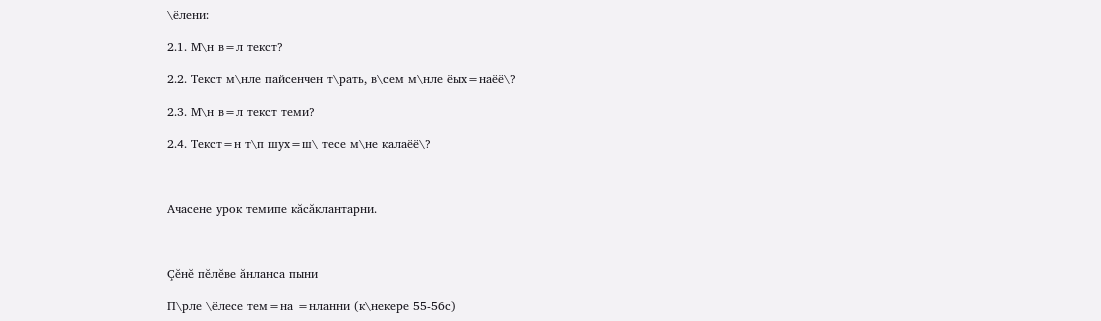\ёлени:

2.1. М\н в=л текст?

2.2. Текст м\нле пайсенчен т\рать, в\сем м\нле ёых=наёё\?

2.3. М\н в=л текст теми?

2.4. Текст=н т\п шух=ш\ тесе м\не калаёё\?



Ачасене урок темипе кăсăклантарни.



Çĕнĕ пĕлĕве ăнланса пыни

П\рле \ёлесе тем=на =нланни (к\некере 55-56с)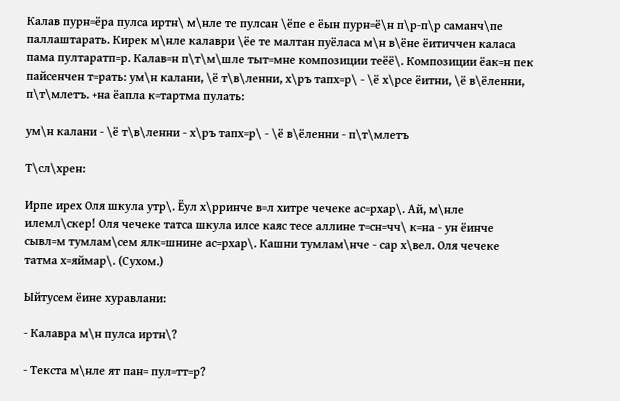Калав пурн=ёра пулса иртн\ м\нле те пулсан \ёпе е ёын пурн=ё\н п\р-п\р саманч\пе паллаштарать. Кирек м\нле калаври \ёе те малтан пуёласа м\н в\ёне ёитиччен каласа пама пултаратп=р. Калав=н п\т\м\шле тыт=мне композиции теёё\. Композиции ёак=н пек пайсенчен т=рать: ум\н калани, \ё т\в\ленни, х\ръ тапх=р\ - \ё х\рсе ёитни, \ё в\ёленни, п\т\млетъ. +на ёапла к=тартма пулать:

ум\н калани - \ё т\в\ленни - х\ръ тапх=р\ - \ё в\ёленни - п\т\млетъ

Т\сл\хрен:

Ирпе ирех Оля шкула утр\. Ёул х\рринче в=л хитре чечеке ас=рхар\. Ай, м\нле илемл\скер! Оля чечеке татса шкула илсе каяс тесе аллине т=сн=чч\ к=на - ун ёинче сывл=м тумлам\сем ялк=шнине ас=рхар\. Кашни тумлам\нче - сар х\вел. Оля чечеке татма х=яймар\. (Сухом.)

Ыйтусем ёине хуравлани:

- Калавра м\н пулса иртн\?

- Текста м\нле ят пан= пул=тт=р?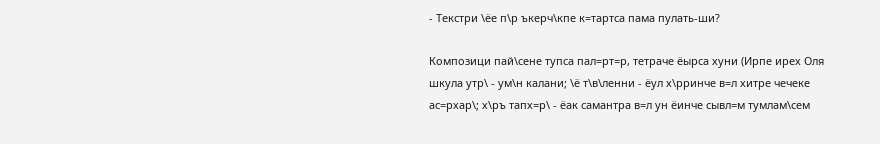- Текстри \ёе п\р ъкерч\кпе к=тартса пама пулать-ши?

Композици пай\сене тупса пал=рт=р, тетраче ёырса хуни (Ирпе ирех Оля шкула утр\ - ум\н калани; \ё т\в\ленни - ёул х\рринче в=л хитре чечеке ас=рхар\; х\ръ тапх=р\ - ёак самантра в=л ун ёинче сывл=м тумлам\сем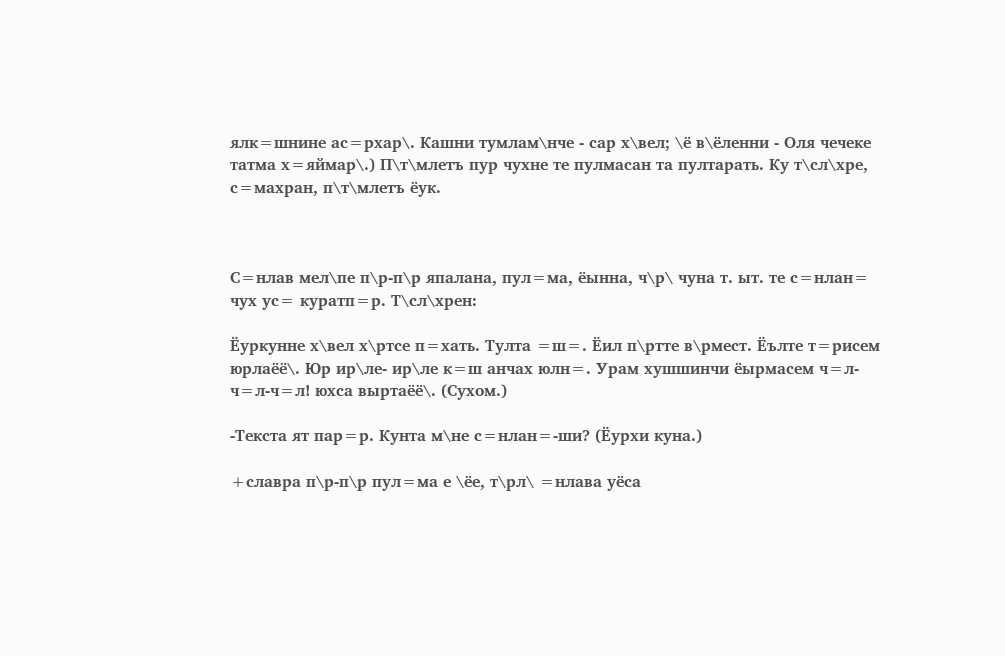ялк=шнине ас=рхар\. Кашни тумлам\нче - сар х\вел; \ё в\ёленни - Оля чечеке татма х=яймар\.) П\т\млетъ пур чухне те пулмасан та пултарать. Ку т\сл\хре, с=махран, п\т\млетъ ёук.



С=нлав мел\пе п\р-п\р япалана, пул=ма, ёынна, ч\р\ чуна т. ыт. те с=нлан= чух ус= куратп=р. Т\сл\хрен:

Ёуркунне х\вел х\ртсе п=хать. Тулта =ш=. Ёил п\ртте в\рмест. Ёълте т=рисем юрлаёё\. Юр ир\ле- ир\ле к=ш анчах юлн=. Урам хушшинчи ёырмасем ч=л-ч=л-ч=л! юхса выртаёё\. (Сухом.)

-Текста ят пар=р. Кунта м\не с=нлан=-ши? (Ёурхи куна.)

+славра п\р-п\р пул=ма е \ёе, т\рл\ =нлава уёса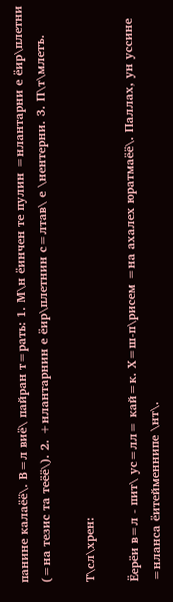панине калаёё\. В=л виё\ пайран т=рать: 1. М\н ёинчен те пулин =нлантарни е ёир\плетни (=на тезис та теёё\). 2. +нлантарнин е ёир\плетнин с=лтав\ е \нентерни. 3. П\т\млетъ.

Т\сл\хрен:

Ёерёи в=л - пит\ ус=лл= кай=к. Х=ш-п\рисем =на ахалех юратмаёё\. Паллах, ун уссине =нланса ёитейменнипе \нт\.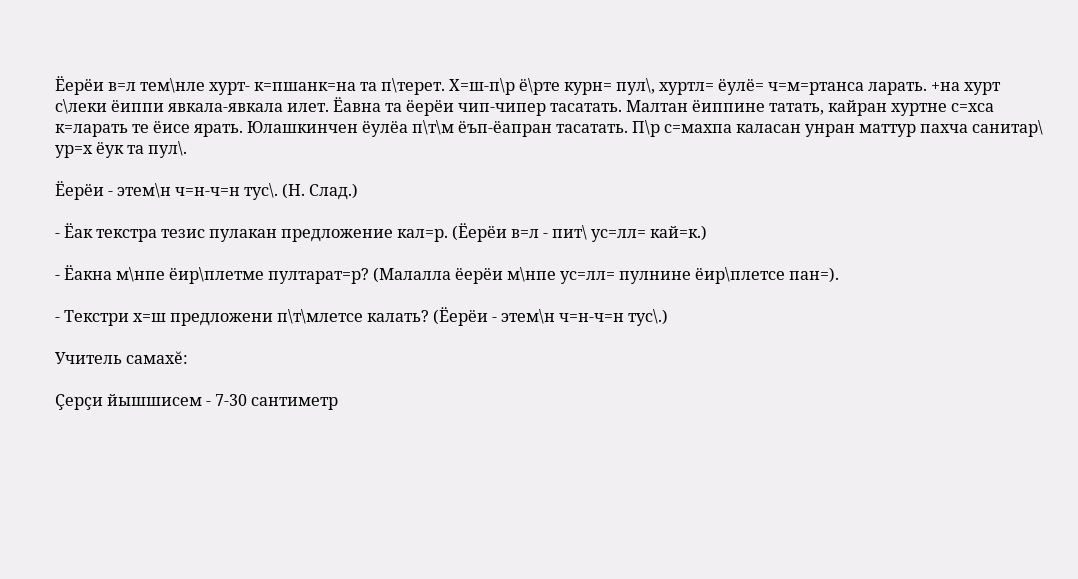Ёерёи в=л тем\нле хурт- к=пшанк=на та п\терет. Х=ш-п\р ё\рте курн= пул\, хуртл= ёулё= ч=м=ртанса ларать. +на хурт с\леки ёиппи явкала-явкала илет. Ёавна та ёерёи чип-чипер тасатать. Малтан ёиппине татать, кайран хуртне с=хса к=ларать те ёисе ярать. Юлашкинчен ёулёа п\т\м ёъп-ёапран тасатать. П\р с=махпа каласан унран маттур пахча санитар\ ур=х ёук та пул\.

Ёерёи - этем\н ч=н-ч=н тус\. (Н. Слад.)

- Ёак текстра тезис пулакан предложение кал=р. (Ёерёи в=л - пит\ ус=лл= кай=к.)

- Ёакна м\нпе ёир\плетме пултарат=р? (Малалла ёерёи м\нпе ус=лл= пулнине ёир\плетсе пан=).

- Текстри х=ш предложени п\т\млетсе калать? (Ёерёи - этем\н ч=н-ч=н тус\.)

Учитель самахĕ:

Çерçи йышшисем - 7-30 сантиметр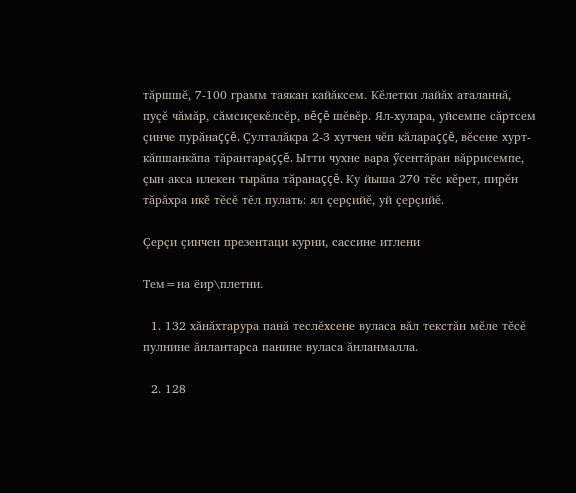тăршшĕ, 7-100 грамм таякан кайăксем. Кĕлетки лайăх аталаннă, пуçĕ чăмăр, сăмсиçекĕлсĕр, вĕçĕ шĕвĕр. Ял-хулара, уйсемпе сăртсем çинче пурăнаççĕ. Çулталăкра 2-3 хутчен чĕп кăлараççĕ, вĕсене хурт-кăпшанкăпа тăрантараççĕ. Ытти чухне вара ӳсентăран вăррисемпе, çын акса илекен тырăпа тăранаççĕ. Ку йыша 270 тĕс кĕрет, пирĕн тăрăхра икĕ тĕсĕ тĕл пулать: ял çерçийĕ, уй çерçийĕ.

Çерçи çинчен презентаци курни, сассине итлени

Тем=на ёир\плетни.

  1. 132 хăнăхтарура панă теслĕхсене вуласа вăл текстăн мĕле тĕсĕ пулнине ăнлантарса панине вуласа ăнланмалла.

  2. 128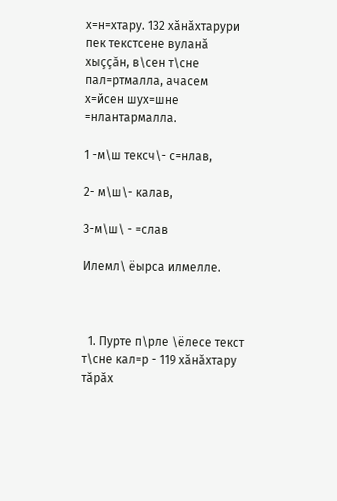х=н=хтару. 132 хăнăхтарури пек текстсене вуланă хыççăн, в\сен т\сне пал=ртмалла, ачасем х=йсен шух=шне =нлантармалла.

1 -м\ш тексч\- с=нлав,

2- м\ш\- калав,

3-м\ш\ - =слав

Илемл\ ёырса илмелле.



  1. Пурте п\рле \ёлесе текст т\сне кал=р - 119 хăнăхтару тăрăх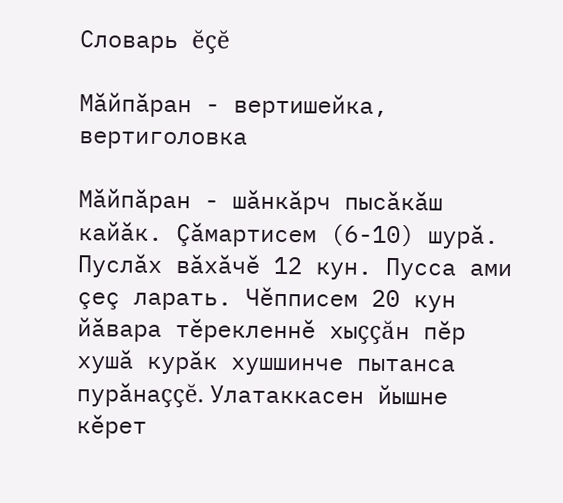Словарь ĕçĕ

Мăйпăран - вертишейка, вертиголовка

Мăйпăран - шăнкăрч пысăкăш кайăк. Çăмартисем (6-10) шурă. Пуслăх вăхăчĕ 12 кун. Пусса ами çеç ларать. Чĕпписем 20 кун йăвара тĕрекленнĕ хыççăн пĕр хушă курăк хушшинче пытанса пурăнаççĕ. Улатаккасен йышне кĕрет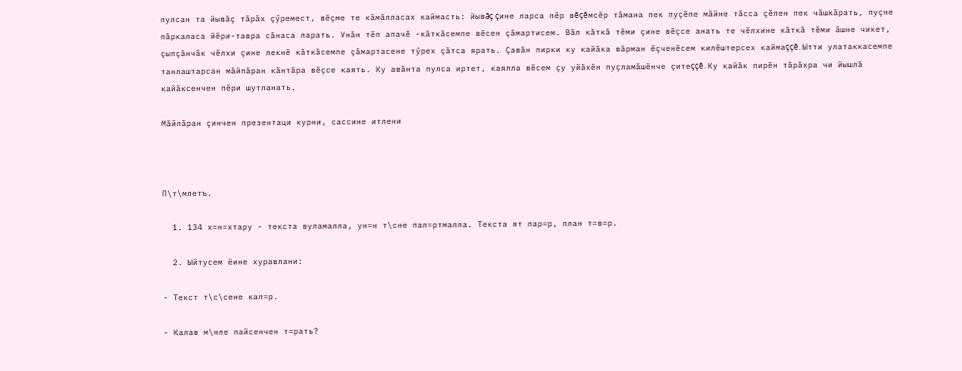пулсан та йывăç тăрăх çӳремест, вĕçме те кăмăлласах каймасть: йывăç çине ларса пĕр вĕçĕмсĕр тăмана пек пуçĕпе мăйне тăсса çĕлен пек чăшкăрать, пуçне пăркаласа йĕри-тавра сăнаса ларать. Унăн тĕп апачĕ -кăткăсемпе вĕсен çăмартисем. Вăл кăткă тĕми çине вĕçсе анать те чĕлхине кăткă тĕми ăшне чикет, çыпçăнчăк чĕлхи çине лекнĕ кăткăсемпе çăмартасене тӳрех çăтса ярать. Çавăн пирки ку кайăка вăрман ĕçченĕсем килĕштерсех каймаççĕ. Ытти улатаккасемпе танлаштарсан мăйпăран кăнтăра вĕçсе каять. Ку авăнта пулса иртет, каялла вĕсем çу уйăхĕн пуçламăшĕнче çитеççĕ. Ку кайăк пирĕн тăрăхра чи йышлă кайăксенчен пĕри шутланать.

Мăйпăран çинчен презентаци курни, сассине итлени



П\т\млетъ.

  1. 134 х=н=хтару - текста вуламалла, ун=н т\сне пал=ртмалла. Текста ят пар=р, план т=в=р.

  2. Ыйтусем ёине хуравлани:

- Текст т\с\сене кал=р.

- Калав м\нле пайсенчен т=рать?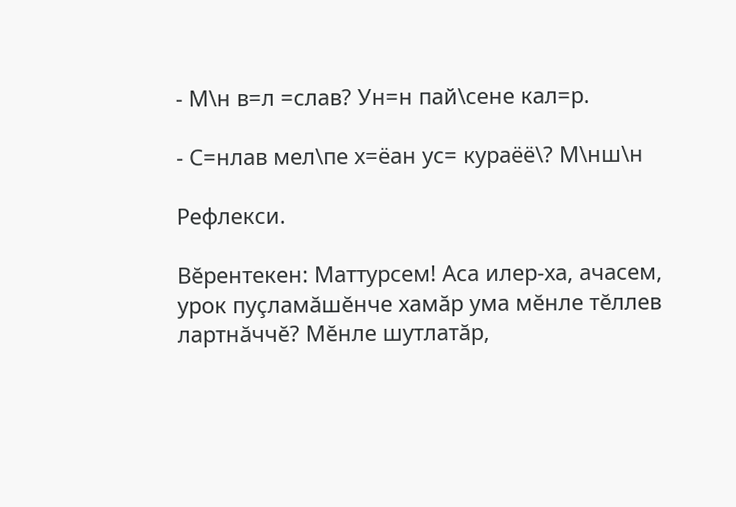- М\н в=л =слав? Ун=н пай\сене кал=р.

- С=нлав мел\пе х=ёан ус= кураёё\? М\нш\н

Рефлекси.

Вĕрентекен: Маттурсем! Аса илер-ха, ачасем, урок пуçламăшĕнче хамăр ума мĕнле тĕллев лартнăччĕ? Мĕнле шутлатăр,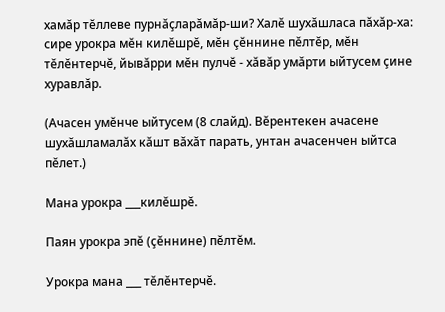хамăр тĕллеве пурнăçларăмăр-ши? Халĕ шухăшласа пăхăр-ха: сире урокра мĕн килĕшрĕ, мĕн çĕннине пĕлтĕр, мĕн тĕлĕнтерчĕ, йывăрри мĕн пулчĕ - хăвăр умăрти ыйтусем çине хуравлăр.

(Ачасен умĕнче ыйтусем (8 слайд). Вĕрентекен ачасене шухăшламалăх кăшт вăхăт парать, унтан ачасенчен ыйтса пĕлет.)

Мана урокра ___килĕшрĕ.

Паян урокра эпĕ (çĕннине) пĕлтĕм.

Урокра мана ___ тĕлĕнтерчĕ.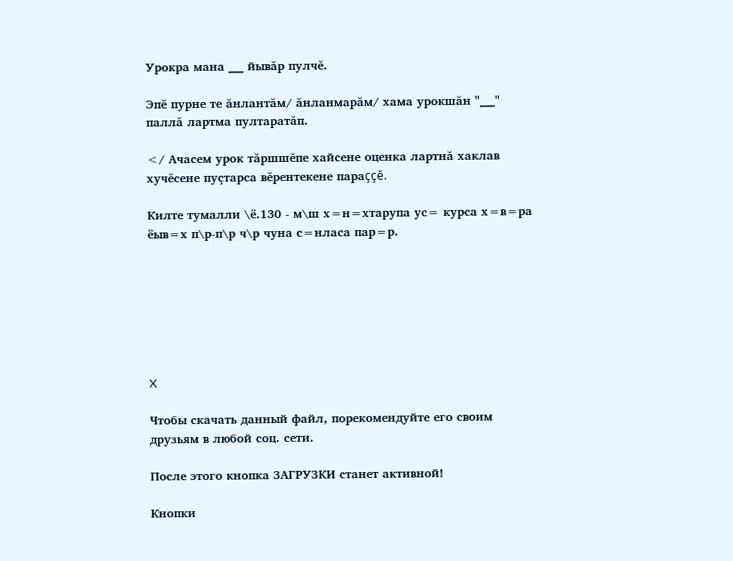Урокра мана ___ йывăр пулчĕ.

Эпĕ пурне те ăнлантăм/ ăнланмарăм/ хама урокшăн "___" паллă лартма пултаратăп.

</ Ачасем урок тăршшĕпе хайсене оценка лартнă хаклав хучĕсене пуçтарса вĕрентекене параççĕ.

Килте тумалли \ё.130 - м\ш х=н=хтарупа ус= курса х=в=ра ёыв=х п\р-п\р ч\р чуна с=нласа пар=р.







X

Чтобы скачать данный файл, порекомендуйте его своим друзьям в любой соц. сети.

После этого кнопка ЗАГРУЗКИ станет активной!

Кнопки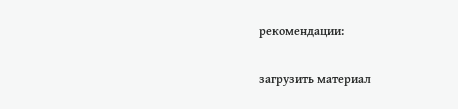рекомендации:

загрузить материал